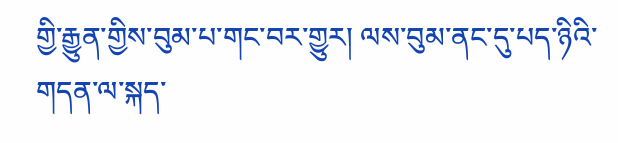གྱི་རྒྱུན་གྱིས་བུམ་པ་གང་བར་གྱུར། ལས་བུམ་ནང་དུ་པད་ཉིའི་གདན་ལ་སྐད་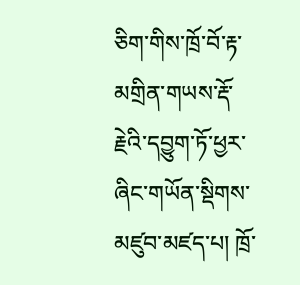ཅིག་གིས་ཁྲོ་བོ་རྟ་མགྲིན་གཡས་རྡོ་རྗེའི་དབྱུག་ཏོ་ཕྱར་ཞིང་གཡོན་སྡིགས་མཛུབ་མཛད་པ། ཁྲོ་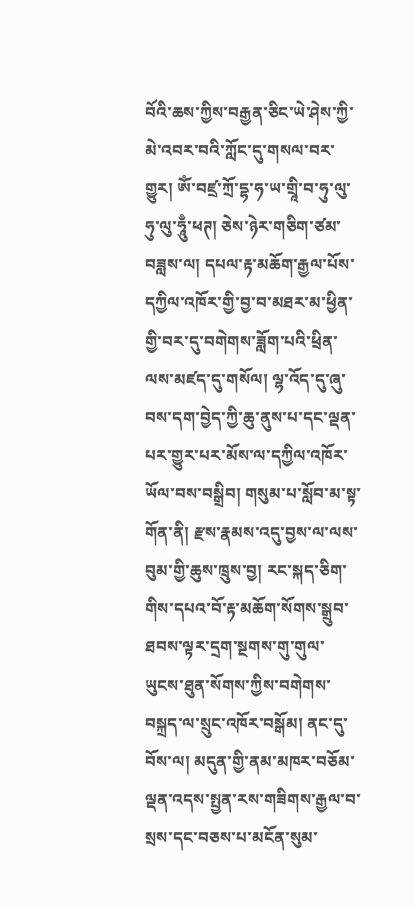བོའི་ཆས་ཀྱིས་བརྒྱན་ཅིང་ཡེ་ཤེས་ཀྱི་མེ་འབར་བའི་ཀློང་དུ་གསལ་བར་གྱུར། ཨོཾ་བཛྲ་ཀྲོ་དྷ་ཧ་ཡ་གྲཱི་བ་ཧུ་ལུ་ཧུ་ལུ་ཧཱུྃ་ཕཊ། ཅེས་ཉེར་གཅིག་ཙམ་བཟླས་ལ། དཔལ་རྟ་མཆོག་རྒྱལ་པོས་དཀྱིལ་འཁོར་གྱི་བྱ་བ་མཐར་མ་ཕྱིན་གྱི་བར་དུ་བགེགས་ཟློག་པའི་ཕྲིན་ལས་མཛད་དུ་གསོལ། ལྷ་འོད་དུ་ཞུ་བས་དག་བྱེད་ཀྱི་ཆུ་ནུས་པ་དང་ལྡན་པར་གྱུར་པར་མོས་ལ་དཀྱིལ་འཁོར་ཡོལ་བས་བསྒྲིབ། གསུམ་པ་སློབ་མ་སྟ་གོན་ནི། རྫས་རྣམས་འདུ་བྱས་ལ་ལས་བུམ་གྱི་ཆུས་ཁྲུས་བྱ། རང་སྐད་ཅིག་གིས་དཔའ་བོ་རྟ་མཆོག་སོགས་སྒྲུབ་ཐབས་ལྟར་དྲག་སྔགས་གུ་གུལ་ཡུངས་ཐུན་སོགས་ཀྱིས་བགེགས་བསྐྲད་ལ་སྲུང་འཁོར་བསྒོམ། ནང་དུ་བོས་ལ། མདུན་གྱི་ནམ་མཁར་བཅོམ་ལྡན་འདས་སྤྱན་རས་གཟིགས་རྒྱལ་བ་སྲས་དང་བཅས་པ་མངོན་སུམ་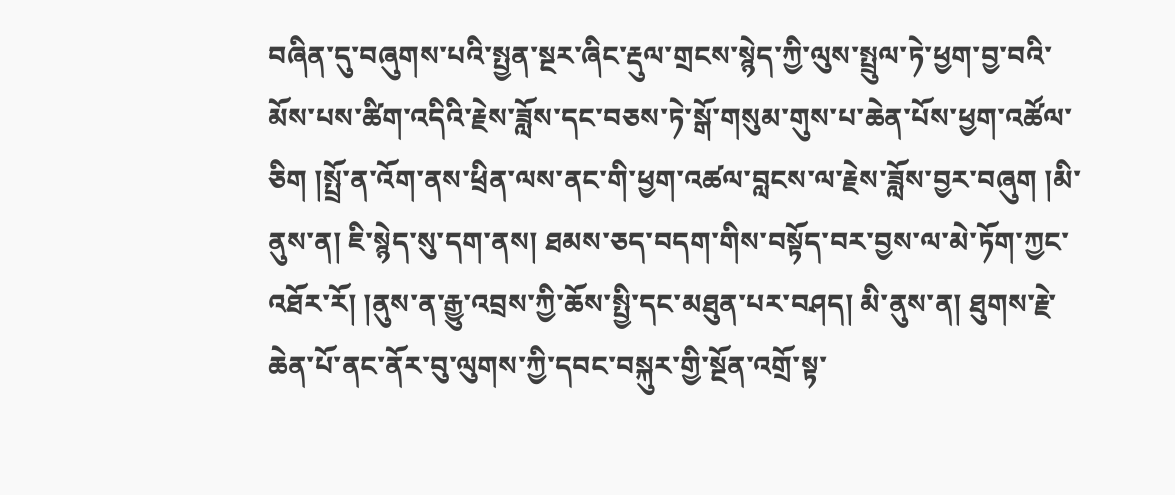བཞིན་དུ་བཞུགས་པའི་སྤྱན་སྔར་ཞིང་རྡུལ་གྲངས་སྙེད་ཀྱི་ལུས་སྤྲུལ་ཏེ་ཕྱག་བྱ་བའི་མོས་པས་ཚིག་འདིའི་རྗེས་ཟློས་དང་བཅས་ཏེ་སྒོ་གསུམ་གུས་པ་ཆེན་པོས་ཕྱག་འཚོལ་ཅིག །སྤྲོ་ན་འོག་ནས་ཕྲིན་ལས་ནང་གི་ཕྱག་འཚལ་བླངས་ལ་རྗེས་ཟློས་བྱར་བཞུག །མི་ནུས་ན། ཇི་སྙེད་སུ་དག་ནས། ཐམས་ཅད་བདག་གིས་བསྟོད་བར་བྱས་ལ་མེ་ཏོག་ཀྱང་འཐོར་རོ། །ནུས་ན་རྒྱུ་འབྲས་ཀྱི་ཆོས་སྤྱི་དང་མཐུན་པར་བཤད། མི་ནུས་ན། ཐུགས་རྗེ་ཆེན་པོ་ནང་ནོར་བུ་ལུགས་ཀྱི་དབང་བསྐུར་གྱི་སྔོན་འགྲོ་སྟ་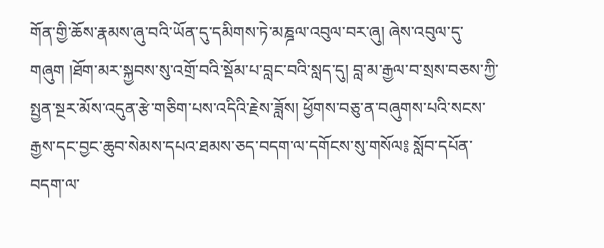གོན་གྱི་ཆོས་རྣམས་ཞུ་བའི་ཡོན་དུ་དམིགས་ཏེ་མཎྜལ་འབུལ་བར་ཞུ། ཞེས་འབུལ་དུ་གཞུག །ཐོག་མར་སྐྱབས་སུ་འགྲོ་བའི་སྡོམ་པ་བླང་བའི་སླད་དུ། བླ་མ་རྒྱལ་བ་སྲས་བཅས་ཀྱི་སྤྱན་སྔར་མོས་འདུན་རྩེ་གཅིག་པས་འདིའི་རྗེས་ཟློས། ཕྱོགས་བཅུ་ན་བཞུགས་པའི་སངས་རྒྱས་དང་བྱང་ཆུབ་སེམས་དཔའ་ཐམས་ཅད་བདག་ལ་དགོངས་སུ་གསོལ༔ སློབ་དཔོན་བདག་ལ་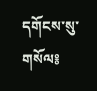དགོངས་སུ་གསོལ༔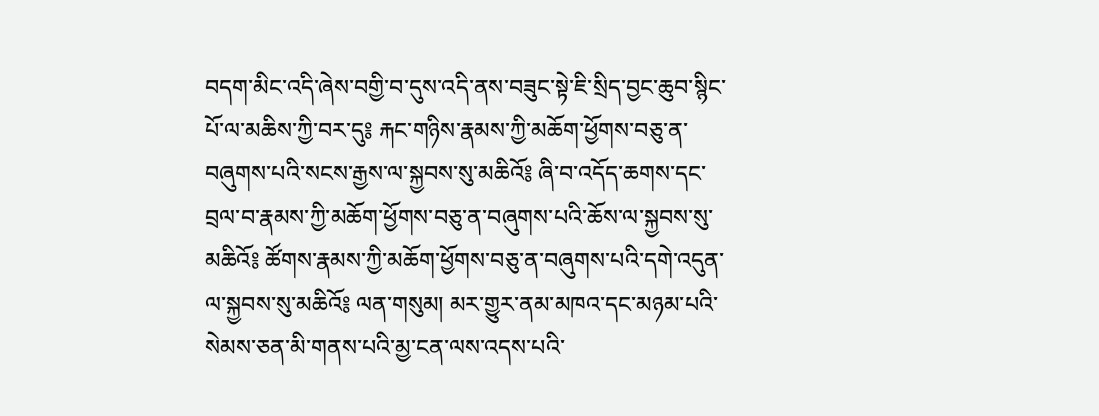བདག་མིང་འདི་ཞེས་བགྱི་བ་དུས་འདི་ནས་བཟུང་སྟེ་ཇི་སྲིད་བྱང་ཆུབ་སྙིང་པོ་ལ་མཆིས་ཀྱི་བར་དུ༔ རྐང་གཉིས་རྣམས་ཀྱི་མཆོག་ཕྱོགས་བཅུ་ན་བཞུགས་པའི་སངས་རྒྱས་ལ་སྐྱབས་སུ་མཆིའོ༔ ཞི་བ་འདོད་ཆགས་དང་བྲལ་བ་རྣམས་ཀྱི་མཆོག་ཕྱོགས་བཅུ་ན་བཞུགས་པའི་ཆོས་ལ་སྐྱབས་སུ་མཆིའོ༔ ཚོགས་རྣམས་ཀྱི་མཆོག་ཕྱོགས་བཅུ་ན་བཞུགས་པའི་དགེ་འདུན་ལ་སྐྱབས་སུ་མཆིའོ༔ ལན་གསུམ། མར་གྱུར་ནམ་མཁའ་དང་མཉམ་པའི་སེམས་ཅན་མི་གནས་པའི་མྱ་ངན་ལས་འདས་པའི་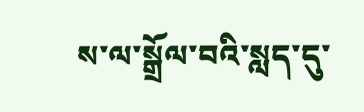ས་ལ་སྒྲོལ་བའི་སླད་དུ་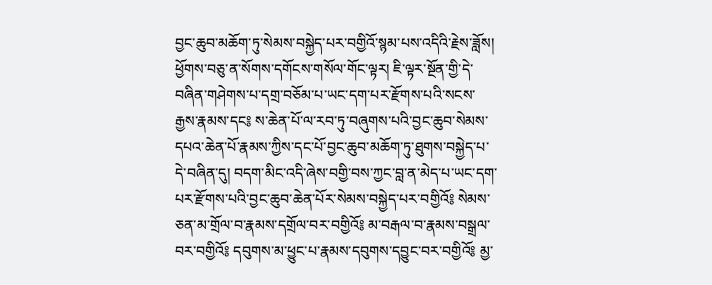བྱང་ཆུབ་མཆོག་ཏུ་སེམས་བསྐྱེད་པར་བགྱིའོ་སྙམ་པས་འདིའི་རྗེས་ཟློས། ཕྱོགས་བཅུ་ན་སོགས་དགོངས་གསོལ་གོང་ལྟར། ཇི་ལྟར་སྔོན་གྱི་དེ་བཞིན་གཤེགས་པ་དགྲ་བཅོམ་པ་ཡང་དག་པར་རྫོགས་པའི་སངས་རྒྱས་རྣམས་དང༔ ས་ཆེན་པོ་ལ་རབ་ཏུ་བཞུགས་པའི་བྱང་ཆུབ་སེམས་དཔའ་ཆེན་པོ་རྣམས་ཀྱིས་དང་པོ་བྱང་ཆུབ་མཆོག་ཏུ་ཐུགས་བསྐྱེད་པ་དེ་བཞིན་དུ། བདག་མིང་འདི་ཞེས་བགྱི་བས་ཀྱང་བླ་ན་མེད་པ་ཡང་དག་པར་རྫོགས་པའི་བྱང་ཆུབ་ཆེན་པོར་སེམས་བསྐྱེད་པར་བགྱིའོ༔ སེམས་ཅན་མ་གྲོལ་བ་རྣམས་དགྲོལ་བར་བགྱིའོ༔ མ་བརྒལ་བ་རྣམས་བསྒྲལ་བར་བགྱིའོ༔ དབུགས་མ་ཕྱུང་པ་རྣམས་དབུགས་དབྱུང་བར་བགྱིའོ༔ མྱ་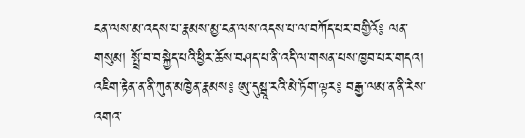ངན་ལས་མ་འདས་པ་རྣམས་མྱ་ངན་ལས་འདས་པ་ལ་བཀོད་པར་བགྱིའོ༔ ལན་གསུམ། སྤྲོ་བ་བསྐྱེད་པའི་ཕྱིར་ཆོས་བཤད་པ་ནི་འདི་ལ་གསན་པས་ཁྱབ་པར་གདའ། འཇིག་རྟེན་ན་ནི་ཀུན་མཁྱེན་རྣམས༔ ཨུ་དུམྦཱ་རའི་མེ་ཏོག་ལྟར༔ བརྒྱ་ལམ་ན་ནི་རེས་འགའ་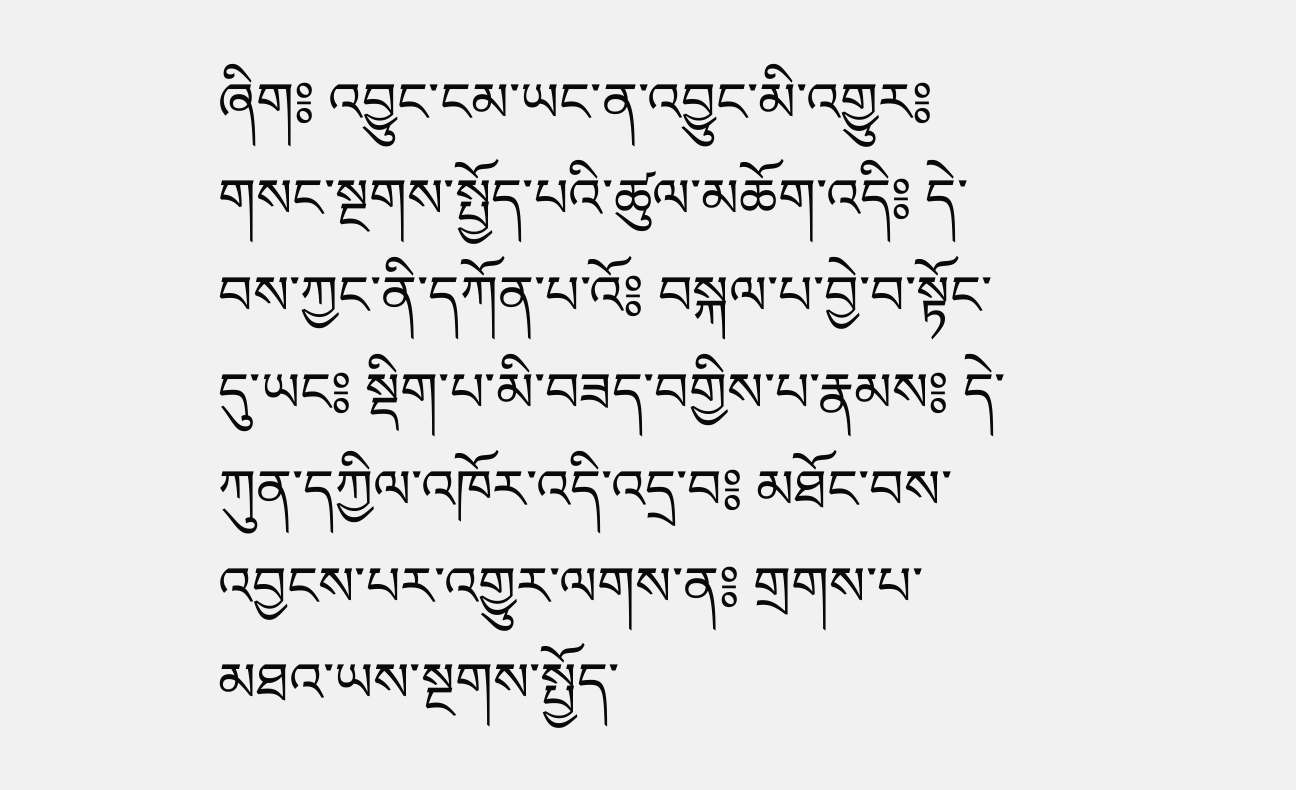ཞིག༔ འབྱུང་ངམ་ཡང་ན་འབྱུང་མི་འགྱུར༔ གསང་སྔགས་སྤྱོད་པའི་ཚུལ་མཆོག་འདི༔ དེ་བས་ཀྱང་ནི་དཀོན་པ་འོ༔ བསྐལ་པ་བྱེ་བ་སྟོང་དུ་ཡང༔ སྡིག་པ་མི་བཟད་བགྱིས་པ་རྣམས༔ དེ་ཀུན་དཀྱིལ་འཁོར་འདི་འདྲ་བ༔ མཐོང་བས་འབྱངས་པར་འགྱུར་ལགས་ན༔ གྲགས་པ་མཐའ་ཡས་སྔགས་སྤྱོད་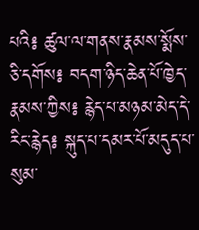པའི༔ ཚུལ་ལ་གནས་རྣམས་སྨོས་ཅི་དགོས༔ བདག་ཉིད་ཆེན་པོ་ཁྱེད་རྣམས་ཀྱིས༔ རྙེད་པ་མཉམ་མེད་དེ་རིང་རྙེད༔ སྐུད་པ་དམར་པོ་མདུད་པ་སུམ་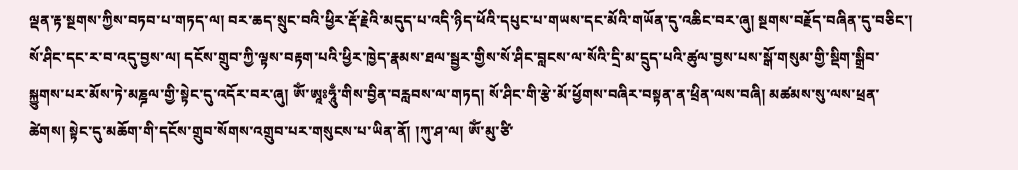ལྡན་རྟ་སྔགས་ཀྱིས་བཏབ་པ་གཏད་ལ། བར་ཆད་སྲུང་བའི་ཕྱིར་རྡོ་རྗེའི་མདུད་པ་འདི་ཉིད་ཕོའི་དཔུང་པ་གཡས་དང་མོའི་གཡོན་དུ་འཆིང་བར་ཞུ། སྔགས་བརྗོད་བཞིན་དུ་བཅིང་། སོ་ཤིང་དང་ར་བ་འདུ་བྱས་ལ། དངོས་གྲུབ་ཀྱི་ལྟས་བརྟག་པའི་ཕྱིར་ཁྱེད་རྣམས་ཐལ་སྦྱར་གྱིས་སོ་ཤིང་བླངས་ལ་སོའི་དྲི་མ་དྲུད་པའི་ཚུལ་བྱས་པས་སྒོ་གསུམ་གྱི་སྡིག་སྒྲིབ་སྐྱུགས་པར་མོས་ཏེ་མཎྜལ་གྱི་སྟེང་དུ་འདོར་བར་ཞུ། ཨོཾ་ཨཱཿཧཱུྃ་གིས་བྱིན་བརླབས་ལ་གཏད། སོ་ཤིང་གི་རྩེ་མོ་ཕྱོགས་བཞིར་བསྟན་ན་ཕྲིན་ལས་བཞི། མཚམས་སུ་ལས་ཕྲན་ཚེགས། སྟེང་དུ་མཆོག་གི་དངོས་གྲུབ་སོགས་འགྲུབ་པར་གསུངས་པ་ཡིན་ནོ། །ཀུ་ཤ་ལ། ཨོཾ་མུ་ཙི་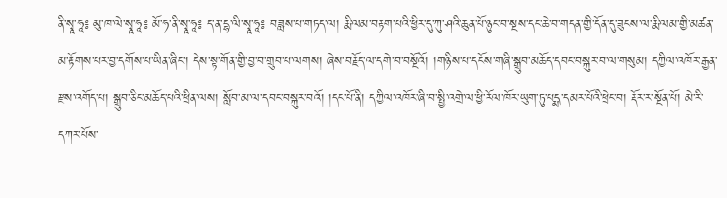ནི་སྭཱ་ཧཱ༔ མུ་ཁ་ལེ་སྭཱ་ཧཱ༔ མོ་ཧ་ནི་སྭཱ་ཧཱ༔ ད་ན་དྷ་ལི་སྭཱ་ཧཱ༔ བཟླས་པ་གཏད་ལ། རྨི་ལམ་བརྟག་པའི་ཕྱིར་དུ་ཀུ་ཤའི་ཆུན་པོ་ཉུང་བ་སྔས་དང་ཆེ་བ་གདན་གྱི་དོན་དུ་ཟུངས་ལ་རྨི་ལམ་གྱི་མཚན་མ་རྟོགས་པར་བྱ་དགོས་པ་ཡིན་ཞིང་། དེས་སྟ་གོན་གྱི་བྱ་བ་གྲུབ་པ་ལགས། ཞེས་བརྗོད་ལ་དགེ་བ་བསྔོའོ། །གཉིས་པ་དངོས་གཞི་སྒྲུབ་མཆོད་དབང་བསྐུར་བ་ལ་གསུམ། དཀྱིལ་འཁོར་རྒྱན་རྫས་འགོད་པ། སྒྲུབ་ཅིང་མཆོད་པའི་ཕྲིན་ལས། སློབ་མ་ལ་དབང་བསྐུར་བའོ། །དང་པོ་ནི། དཀྱིལ་འཁོར་ཞི་བ་སྤྱི་འགྲེ་ལ་ཕྱི་རོལ་ཁོར་ཡུག་ཏུ་པདྨ་དམར་པོའི་ཕྲེང་བ། རྡོར་ར་སྔོན་པོ། མེ་རི་དཀར་པོས་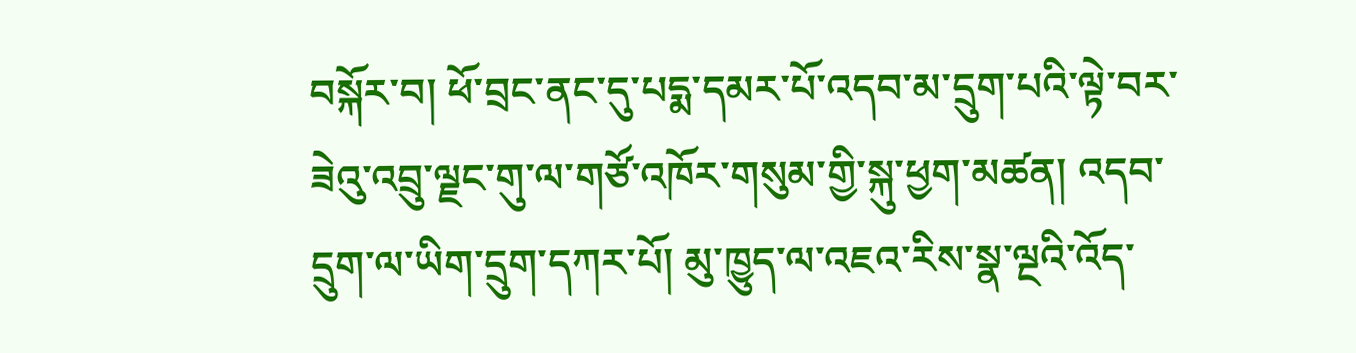བསྐོར་བ། ཕོ་བྲང་ནང་དུ་པདྨ་དམར་པོ་འདབ་མ་དྲུག་པའི་ལྟེ་བར་ཟེའུ་འབྲུ་ལྗང་གུ་ལ་གཙོ་འཁོར་གསུམ་གྱི་སྐུ་ཕྱག་མཚན། འདབ་དྲུག་ལ་ཡིག་དྲུག་དཀར་པོ། མུ་ཁྱུད་ལ་འཇའ་རིས་སྣ་ལྔའི་འོད་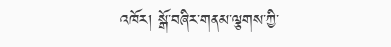འཁོར། སྒོ་བཞིར་གནམ་ལྕགས་ཀྱི་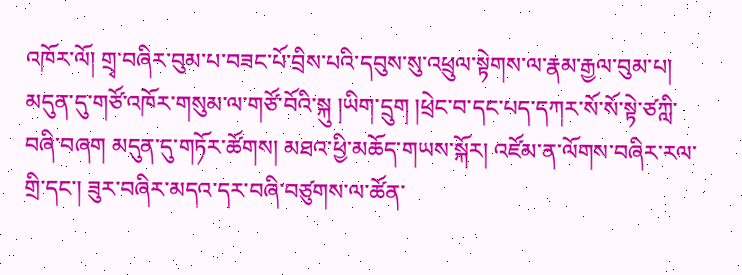འཁོར་ལོ། གྲྭ་བཞིར་བུམ་པ་བཟང་པོ་བྲིས་པའི་དབུས་སུ་འཕྲུལ་སྟེགས་ལ་རྣམ་རྒྱལ་བུམ་པ། མདུན་དུ་གཙོ་འཁོར་གསུམ་ལ་གཙོ་བོའི་སྐུ །ཡིག་དྲུག །ཕྲེང་བ་དང་པད་དཀར་སོ་སོ་སྟེ་ཙཀླི་བཞི་བཞག མདུན་དུ་གཏོར་ཚོགས། མཐའ་ཕྱི་མཆོད་གཡས་སྐོར། འཛོམ་ན་ལོགས་བཞིར་རལ་གྲི་དང་། ཟུར་བཞིར་མདའ་དར་བཞི་བཙུགས་ལ་ཚོན་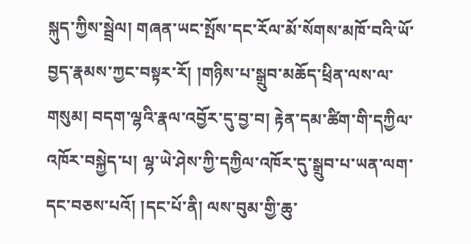སྐུད་ཀྱིས་སྦྲེལ། གཞན་ཡང་སྤོས་དང་རོལ་མོ་སོགས་མཁོ་བའི་ཡོ་བྱད་རྣམས་ཀྱང་བསྟར་རོ། །གཉིས་པ་སྒྲུབ་མཆོད་ཕྲིན་ལས་ལ་གསུམ། བདག་ལྷའི་རྣལ་འབྱོར་དུ་བྱ་བ། རྟེན་དམ་ཚིག་གི་དཀྱིལ་འཁོར་བསྐྱེད་པ། ལྷ་ཡེ་ཤེས་ཀྱི་དཀྱིལ་འཁོར་དུ་སྒྲུབ་པ་ཡན་ལག་དང་བཅས་པའོ། །དང་པོ་ནི། ལས་བུམ་གྱི་ཆུ་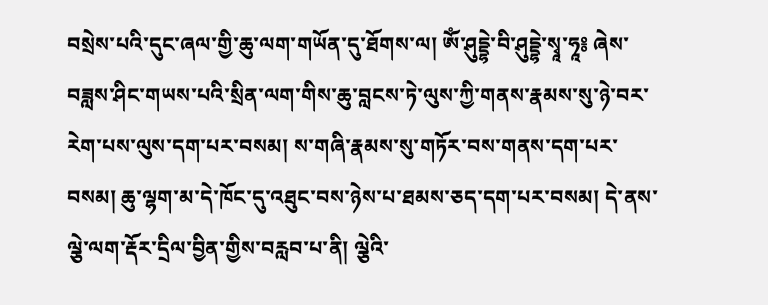བསྲེས་པའི་དུང་ཞལ་གྱི་ཆུ་ལག་གཡོན་དུ་ཐོགས་ལ། ཨོཾ་ཤུདྡྷེ་བི་ཤུདྡྷེ་སྭཱ་ཧཱ༔ ཞེས་བཟླས་ཤིང་གཡས་པའི་སྲིན་ལག་གིས་ཆུ་བླངས་ཏེ་ལུས་ཀྱི་གནས་རྣམས་སུ་ཉེ་བར་རེག་པས་ལུས་དག་པར་བསམ། ས་གཞི་རྣམས་སུ་གཏོར་བས་གནས་དག་པར་བསམ། ཆུ་ལྷག་མ་དེ་ཁོང་དུ་འཐུང་བས་ཉེས་པ་ཐམས་ཅད་དག་པར་བསམ། དེ་ནས་ལྕེ་ལག་རྡོར་དྲིལ་བྱིན་གྱིས་བརླབ་པ་ནི། ལྕེའི་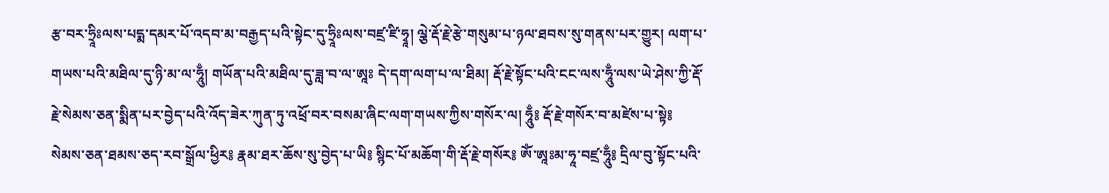རྩ་བར་ཧྲཱིཿལས་པདྨ་དམར་པོ་འདབ་མ་བརྒྱད་པའི་སྟེང་དུ་ཧྲཱིཿལས་བཛྲ་ཛི་ཧྭཱ། ལྕེ་རྡོ་རྗེ་རྩེ་གསུམ་པ་ཉལ་ཐབས་སུ་གནས་པར་གྱུར། ལག་པ་གཡས་པའི་མཐིལ་དུ་ཉི་མ་ལ་ཧཱུྃ། གཡོན་པའི་མཐིལ་དུ་ཟླ་བ་ལ་ཨཱཿ དེ་དག་ལག་པ་ལ་ཐིམ། རྡོ་རྗེ་སྟོང་པའི་ངང་ལས་ཧཱུྃ་ལས་ཡེ་ཤེས་ཀྱི་རྡོ་རྗེ་སེམས་ཅན་སྨིན་པར་བྱེད་པའི་འོད་ཟེར་ཀུན་ཏུ་འཕྲོ་བར་བསམ་ཞིང་ལག་གཡས་ཀྱིས་གསོར་ལ། ཧཱུྃ༔ རྡོ་རྗེ་གསོར་བ་མཛེས་པ་སྟེ༔ སེམས་ཅན་ཐམས་ཅད་རབ་སྒྲོལ་ཕྱིར༔ རྣམ་ཐར་ཆོས་སུ་བྱེད་པ་ཡི༔ སྙིང་པོ་མཆོག་གི་རྡོ་རྗེ་གསོར༔ ཨོཾ་ཨཱཿམ་ཧཱ་བཛྲ་ཧཱུྃ༔ དྲིལ་བུ་སྟོང་པའི་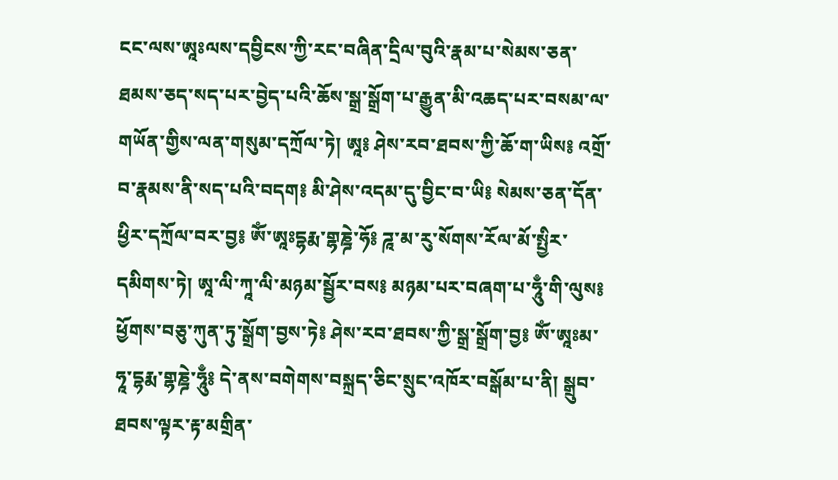ངང་ལས་ཨཱཿལས་དབྱིངས་ཀྱི་རང་བཞིན་དྲིལ་བུའི་རྣམ་པ་སེམས་ཅན་ཐམས་ཅད་སད་པར་བྱེད་པའི་ཆོས་སྒྲ་སྒྲོག་པ་རྒྱུན་མི་འཆད་པར་བསམ་ལ་གཡོན་གྱིས་ལན་གསུམ་དཀྲོལ་ཏེ། ཨཱ༔ ཤེས་རབ་ཐབས་ཀྱི་ཆོ་ག་ཡིས༔ འགྲོ་བ་རྣམས་ནི་སད་པའི་བདག༔ མི་ཤེས་འདམ་དུ་བྱིང་བ་ཡི༔ སེམས་ཅན་དོན་ཕྱིར་དཀྲོལ་བར་བྱ༔ ཨོཾ་ཨཱཿདྷརྨ་གྷཎྜེ་ཧོ༔ ཌཱ་མ་རུ་སོགས་རོལ་མོ་སྤྱིར་དམིགས་ཏེ། ཨཱ་ལི་ཀཱ་ལི་མཉམ་སྦྱོར་བས༔ མཉམ་པར་བཞག་པ་ཧཱུྃ་གི་ལུས༔ ཕྱོགས་བཅུ་ཀུན་ཏུ་སྒྲོག་བྱས་ཏེ༔ ཤེས་རབ་ཐབས་ཀྱི་སྒྲ་སྒྲོག་བྱ༔ ཨོཾ་ཨཱཿམ་ཧཱ་དྷརྨ་གྷཎྜེ་ཧཱུྃ༔ དེ་ནས་བགེགས་བསྐྲད་ཅིང་སྲུང་འཁོར་བསྒོམ་པ་ནི། སྒྲུབ་ཐབས་ལྟར་རྟ་མགྲིན་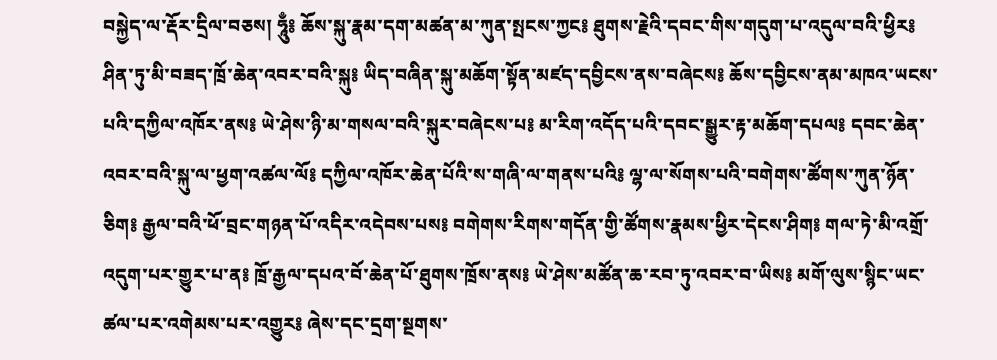བསྐྱེད་ལ་རྡོར་དྲིལ་བཅས། ཧཱུྃ༔ ཆོས་སྐུ་རྣམ་དག་མཚན་མ་ཀུན་སྤངས་ཀྱང༔ ཐུགས་རྗེའི་དབང་གིས་གདུག་པ་འདུལ་བའི་ཕྱིར༔ ཤིན་ཏུ་མི་བཟད་ཁྲོ་ཆེན་འབར་བའི་སྐུ༔ ཡིད་བཞིན་སྐུ་མཆོག་སྟོན་མཛད་དབྱིངས་ནས་བཞེངས༔ ཆོས་དབྱིངས་ནམ་མཁའ་ཡངས་པའི་དཀྱིལ་འཁོར་ནས༔ ཡེ་ཤེས་ཉི་མ་གསལ་བའི་སྐུར་བཞེངས་པ༔ མ་རིག་འདོད་པའི་དབང་སྒྱུར་རྟ་མཆོག་དཔལ༔ དབང་ཆེན་འབར་བའི་སྐུ་ལ་ཕྱག་འཚལ་ལོ༔ དཀྱིལ་འཁོར་ཆེན་པོའི་ས་གཞི་ལ་གནས་པའི༔ ལྷ་ལ་སོགས་པའི་བགེགས་ཚོགས་ཀུན་ཉོན་ཅིག༔ རྒྱལ་བའི་ཕོ་བྲང་གཉན་པོ་འདིར་འདེབས་པས༔ བགེགས་རིགས་གདོན་གྱི་ཚོགས་རྣམས་ཕྱིར་དེངས་ཤིག༔ གལ་ཏེ་མི་འགྲོ་འདུག་པར་གྱུར་པ་ན༔ ཁྲོ་རྒྱལ་དཔའ་བོ་ཆེན་པོ་ཐུགས་ཁྲོས་ནས༔ ཡེ་ཤེས་མཚོན་ཆ་རབ་ཏུ་འབར་བ་ཡིས༔ མགོ་ལུས་སྙིང་ཡང་ཚལ་པར་འགེམས་པར་འགྱུར༔ ཞེས་དང་དྲག་སྔགས་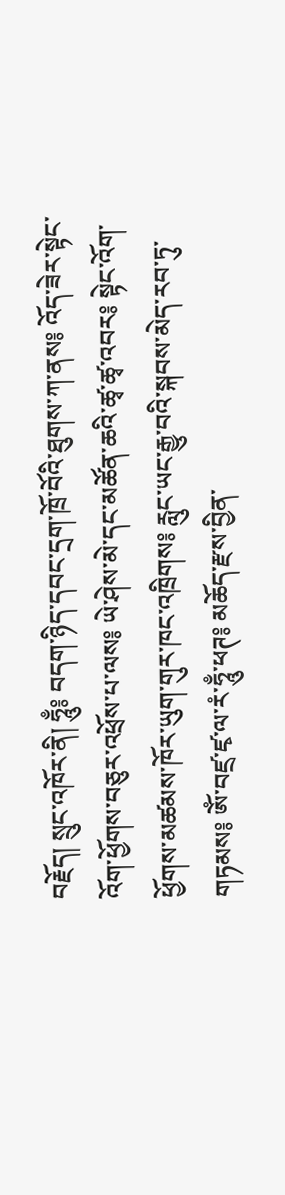བརྗོད། སྲུང་འཁོར་ནི། ཧཱུྃ༔ བདག་ཉིད་དབང་དྲག་ཁྲོ་བོའི་ཐུགས་ཀ་ནས༔ འོད་ཟེར་སྟེང་འོག་ཕྱོགས་བཅུར་འཕྲོས་པ་ལས༔ ཡེ་ཤེས་མེ་དང་མཚོན་ཆའི་ཚྭ་ཚྭ་འབར༔ སྟེང་འོག་ཕྱོགས་མཚམས་ཁོར་ཡུག་གུར་ཁང་འཁྲིགས༔ རླུང་ཡང་རྒྱུ་བའི་སྐབས་མེད་རབ་ཏུ་གཏམས༔ ཨོཾ་བཛྲ་ཛྭ་ལ་རཾ་ཧཱུྃ་ཕཊ༔ མཆོད་རྫས་བྱིན་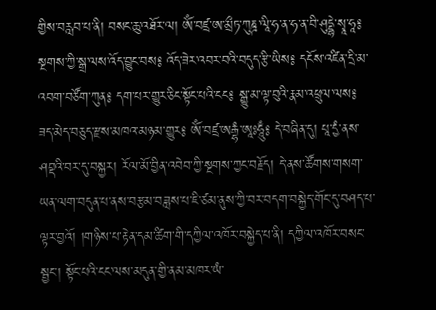གྱིས་བརླབ་པ་ནི། བསང་ཆུ་འཐོར་ལ། ཨོཾ་བཛྲ་ཨ་མྲྀཏ་ཀུཎྜ་ལཱི་ཧ་ན་ཧ་ན་བི་ཤུདྡྷེ་སྭཱ་ཧཱ༔ སྔགས་ཀྱི་སྒྲ་ལས་འོད་བྱུང་བས༔ འོད་ཟེར་འབར་བའི་བདུད་རྩི་ཡིས༔ དངོས་འཛིན་དྲི་མ་འབག་བཙོག་ཀུན༔ དག་པར་གྱུར་ཅིང་སྟོང་པའི་ངང༔ སྒྱུ་མ་ལྟ་བུའི་རྣམ་འཕྲུལ་ལས༔ ཟད་མེད་བཅུད་རྫས་མཁའ་མཉམ་གྱུར༔ ཨོཾ་བཛྲ་ཨརྒྷཾ་ཨཱཿཧཱུྃ༔ དེ་བཞིན་དུ། པཱ་དྱཾ་ནས་ཤབྡའི་བར་དུ་བསྐྱར། རོལ་མོ་བྱིན་འབེབ་ཀྱི་སྔགས་ཀྱང་བརྗོད། དེ་ནས་ཚོགས་གསག་ཡན་ལག་བདུན་པ་ནས་བརྩམ་བཟླས་པ་ཇི་ཙམ་ནུས་ཀྱི་བར་བདག་བསྐྱེད་གོང་དུ་བཤད་པ་ལྟར་བྱའོ། །གཉིས་པ་རྟེན་དམ་ཚིག་གི་དཀྱིལ་འཁོར་བསྐྱེད་པ་ནི། དཀྱིལ་འཁོར་བསང་སྦྱང་། སྟོང་པའི་ངང་ལས་མདུན་གྱི་ནམ་མཁར་ཡཾ་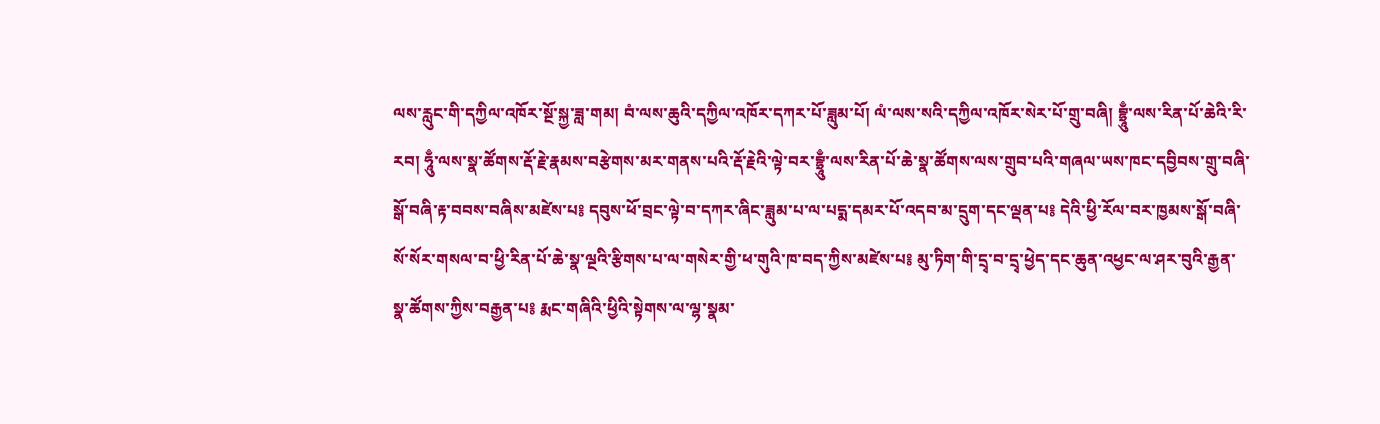ལས་རླུང་གི་དཀྱིལ་འཁོར་སྔོ་སྐྱ་ཟླ་གམ། བཾ་ལས་ཆུའི་དཀྱིལ་འཁོར་དཀར་པོ་ཟླུམ་པོ། ལཾ་ལས་སའི་དཀྱིལ་འཁོར་སེར་པོ་གྲུ་བཞི། བྷྲཱུྃ་ལས་རིན་པོ་ཆེའི་རི་རབ། ཧཱུྃ་ལས་སྣ་ཚོགས་རྡོ་རྗེ་རྣམས་བརྩེགས་མར་གནས་པའི་རྡོ་རྗེའི་ལྟེ་བར་བྷྲཱུྃ་ལས་རིན་པོ་ཆེ་སྣ་ཚོགས་ལས་གྲུབ་པའི་གཞལ་ཡས་ཁང་དབྱིབས་གྲུ་བཞི་སྒོ་བཞི་རྟ་བབས་བཞིས་མཛེས་པ༔ དབུས་ཕོ་བྲང་ལྟེ་བ་དཀར་ཞིང་ཟླུམ་པ་ལ་པདྨ་དམར་པོ་འདབ་མ་དྲུག་དང་ལྡན་པ༔ དེའི་ཕྱི་རོལ་བར་ཁྱམས་སྒོ་བཞི་སོ་སོར་གསལ་བ་ཕྱི་རིན་པོ་ཆེ་སྣ་ལྔའི་རྩིགས་པ་ལ་གསེར་གྱི་ཕ་གུའི་ཁ་བད་ཀྱིས་མཛེས་པ༔ མུ་ཏིག་གི་དྲྭ་བ་དྲྭ་ཕྱེད་དང་ཆུན་འཕྱང་ལ་ཤར་བུའི་རྒྱན་སྣ་ཚོགས་ཀྱིས་བརྒྱན་པ༔ རྨང་གཞིའི་ཕྱིའི་སྟེགས་ལ་ལྷ་སྣམ་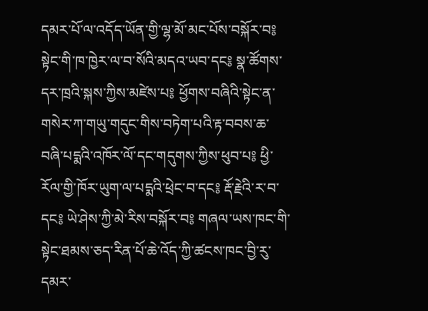དམར་པོ་ལ་འདོད་ཡོན་གྱི་ལྷ་མོ་མང་པོས་བསྐོར་བ༔ སྟེང་གི་ཁ་ཁྱེར་ལ་བ་སོའི་མདའ་ཡབ་དང༔ སྣ་ཚོགས་དར་ཁྲའི་སྐས་ཀྱིས་མཛེས་པ༔ ཕྱོགས་བཞིའི་སྟེང་ན་གསེར་ཀ་གཡུ་གདུང་གིས་བཏེག་པའི་རྟ་བབས་ཆ་བཞི་པདྨའི་འཁོར་ལོ་དང་གདུགས་ཀྱིས་ཕུབ་པ༔ ཕྱི་རོལ་གྱི་ཁོར་ཡུག་ལ་པདྨའི་ཕྲེང་བ་དང༔ རྡོ་རྗེའི་ར་བ་དང༔ ཡེ་ཤེས་ཀྱི་མེ་རིས་བསྐོར་བ༔ གཞལ་ཡས་ཁང་གི་སྟེང་ཐམས་ཅད་རིན་པོ་ཆེ་འོད་ཀྱི་ཚངས་ཁང་བྱི་རུ་དམར་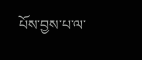པོས་བྱས་པ་ལ་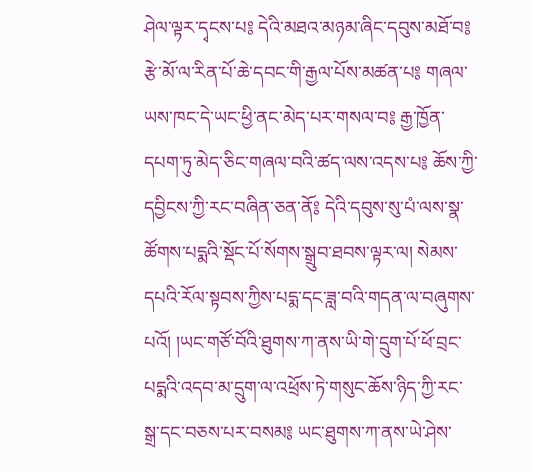ཤེལ་ལྟར་དྭངས་པ༔ དེའི་མཐའ་མཉམ་ཞིང་དབུས་མཐོ་བ༔ རྩེ་མོ་ལ་རིན་པོ་ཆེ་དབང་གི་རྒྱལ་པོས་མཚན་པ༔ གཞལ་ཡས་ཁང་དེ་ཡང་ཕྱི་ནང་མེད་པར་གསལ་བ༔ རྒྱ་ཁྱོན་དཔག་ཏུ་མེད་ཅིང་གཞལ་བའི་ཚད་ལས་འདས་པ༔ ཆོས་ཀྱི་དབྱིངས་ཀྱི་རང་བཞིན་ཅན་ནོ༔ དེའི་དབུས་སུ་པཾ་ལས་སྣ་ཚོགས་པདྨའི་སྡོང་པོ་སོགས་སྒྲུབ་ཐབས་ལྟར་ལ། སེམས་དཔའི་རོལ་སྟབས་ཀྱིས་པདྨ་དང་ཟླ་བའི་གདན་ལ་བཞུགས་པའོ། །ཡང་གཙོ་བོའི་ཐུགས་ཀ་ནས་ཡི་གེ་དྲུག་པོ་ཕོ་བྲང་པདྨའི་འདབ་མ་དྲུག་ལ་འཕྲོས་ཏེ་གསུང་ཆོས་ཉིད་ཀྱི་རང་སྒྲ་དང་བཅས་པར་བསམ༔ ཡང་ཐུགས་ཀ་ནས་ཡེ་ཤེས་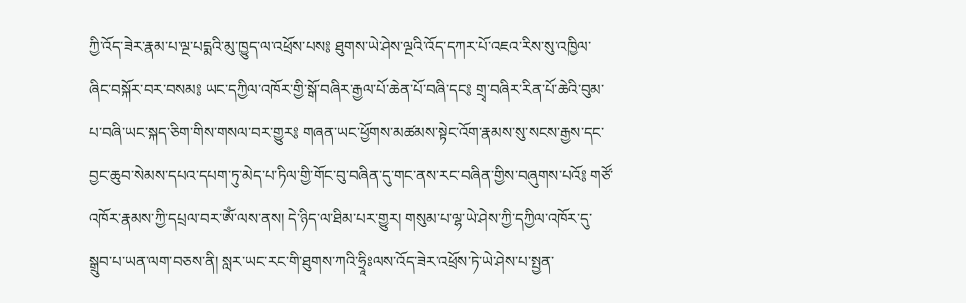ཀྱི་འོད་ཟེར་རྣམ་པ་ལྔ་པདྨའི་མུ་ཁྱུད་ལ་འཕྲོས་པས༔ ཐུགས་ཡེ་ཤེས་ལྔའི་འོད་དཀར་པོ་འཇའ་རིས་སུ་འཁྱིལ་ཞིང་བསྐོར་བར་བསམ༔ ཡང་དཀྱིལ་འཁོར་གྱི་སྒོ་བཞིར་རྒྱལ་པོ་ཆེན་པོ་བཞི་དང༔ གྲྭ་བཞིར་རིན་པོ་ཆེའི་བུམ་པ་བཞི་ཡང་སྐད་ཅིག་གིས་གསལ་བར་གྱུར༔ གཞན་ཡང་ཕྱོགས་མཚམས་སྟེང་འོག་རྣམས་སུ་སངས་རྒྱས་དང་བྱང་ཆུབ་སེམས་དཔའ་དཔག་ཏུ་མེད་པ་ཏིལ་གྱི་གོང་བུ་བཞིན་དུ་གང་ནས་རང་བཞིན་གྱིས་བཞུགས་པའོ༔ གཙོ་འཁོར་རྣམས་ཀྱི་དཔྲལ་བར་ཨོཾ་ལས་ནས། དེ་ཉིད་ལ་ཐིམ་པར་གྱུར། གསུམ་པ་ལྷ་ཡེ་ཤེས་ཀྱི་དཀྱིལ་འཁོར་དུ་སྒྲུབ་པ་ཡན་ལག་བཅས་ནི། སླར་ཡང་རང་གི་ཐུགས་ཀའི་ཧྲཱིཿལས་འོད་ཟེར་འཕྲོས་ཏེ་ཡེ་ཤེས་པ་སྤྱན་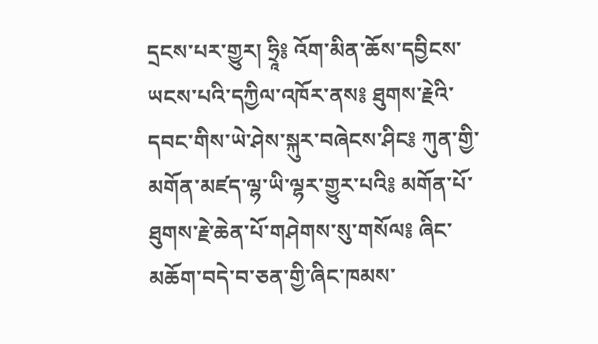དྲངས་པར་གྱུར། ཧྲཱི༔ འོག་མིན་ཆོས་དབྱིངས་ཡངས་པའི་དཀྱིལ་འཁོར་ནས༔ ཐུགས་རྗེའི་དབང་གིས་ཡེ་ཤེས་སྐུར་བཞེངས་ཤིང༔ ཀུན་གྱི་མགོན་མཛད་ལྷ་ཡི་ལྷར་གྱུར་པའི༔ མགོན་པོ་ཐུགས་རྗེ་ཆེན་པོ་གཤེགས་སུ་གསོལ༔ ཞིང་མཆོག་བདེ་བ་ཅན་གྱི་ཞིང་ཁམས་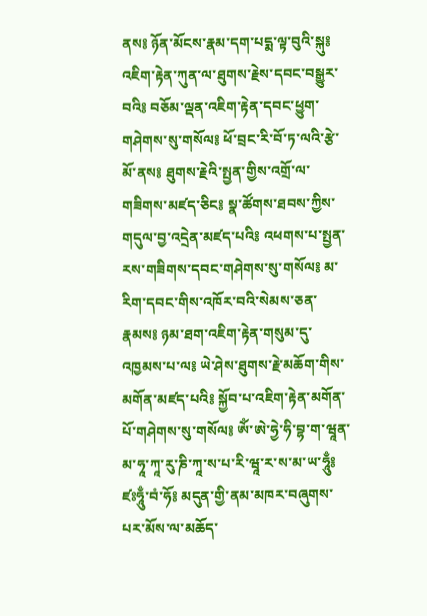ནས༔ ཉོན་མོངས་རྣམ་དག་པདྨ་ལྟ་བུའི་སྐུ༔ འཇིག་རྟེན་ཀུན་ལ་ཐུགས་རྗེས་དབང་བསྒྱུར་བའི༔ བཅོམ་ལྡན་འཇིག་རྟེན་དབང་ཕྱུག་གཤེགས་སུ་གསོལ༔ ཕོ་བྲང་རི་བོ་ཏ་ལའི་རྩེ་མོ་ནས༔ ཐུགས་རྗེའི་སྤྱན་གྱིས་འགྲོ་ལ་གཟིགས་མཛད་ཅིང༔ སྣ་ཚོགས་ཐབས་ཀྱིས་གདུལ་བྱ་འདྲེན་མཛད་པའི༔ འཕགས་པ་སྤྱན་རས་གཟིགས་དབང་གཤེགས་སུ་གསོལ༔ མ་རིག་དབང་གིས་འཁོར་བའི་སེམས་ཅན་རྣམས༔ ཉམ་ཐག་འཇིག་རྟེན་གསུམ་དུ་འཁྱམས་པ་ལ༔ ཡེ་ཤེས་ཐུགས་རྗེ་མཆོག་གིས་མགོན་མཛད་པའི༔ སྐྱོབ་པ་འཇིག་རྟེན་མགོན་པོ་གཤེགས་སུ་གསོལ༔ ཨོཾ་ཨེ་ཧྱེ་ཧི་བྷ་ག་ཝཱན་མ་ཧཱ་ཀཱ་རུ་ཎི་ཀཱ་ས་པ་རི་ཝཱ་ར་ས་མ་ཡ་ཧཱུྃ༔ ཛཿཧཱུྃ་བཾ་ཧོ༔ མདུན་གྱི་ནམ་མཁར་བཞུགས་པར་མོས་ལ་མཆོད་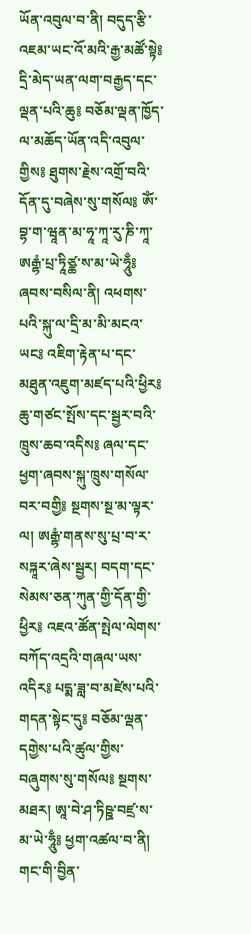ཡོན་འབུལ་བ་ནི། བདུད་རྩི་འཇམ་ཡང་འོ་མའི་རྒྱ་མཚོ་སྟེ༔ དྲི་མེད་ཡན་ལག་བརྒྱད་དང་ལྡན་པའི་ཆུ༔ བཅོམ་ལྡན་ཁྱོད་ལ་མཆོད་ཡོན་འདི་འབུལ་གྱིས༔ ཐུགས་རྗེས་འགྲོ་བའི་དོན་དུ་བཞེས་སུ་གསོལ༔ ཨོཾ་བྷ་ག་ཝཱན་མ་ཧཱ་ཀཱ་རུ་ཎི་ཀཱ་ཨརྒྷཾ་པྲ་ཏཱིཙྪ་ས་མ་ཡེ་ཧཱུྃ༔ ཞབས་བསིལ་ནི། འཕགས་པའི་སྐུ་ལ་དྲི་མ་མི་མངའ་ཡང༔ འཇིག་རྟེན་པ་དང་མཐུན་འཇུག་མཛད་པའི་ཕྱིར༔ ཆུ་གཙང་སྤོས་དང་སྦྱར་བའི་ཁྲུས་ཆབ་འདིས༔ ཞལ་དང་ཕྱག་ཞབས་སྐུ་ཁྲུས་གསོལ་བར་བགྱི༔ སྔགས་སྔ་མ་ལྟར་ལ། ཨརྒྷཾ་གནས་སུ་པྲ་བ་ར་སཏྐཱར་ཞེས་སྦྱར། བདག་དང་སེམས་ཅན་ཀུན་གྱི་དོན་གྱི་ཕྱིར༔ འཇའ་ཚོན་སྤེལ་ལེགས་བཀོད་འདྲའི་གཞལ་ཡས་འདིར༔ པདྨ་ཟླ་བ་མཛེས་པའི་གདན་སྟེང་དུ༔ བཅོམ་ལྡན་དགྱེས་པའི་ཚུལ་གྱིས་བཞུགས་སུ་གསོལ༔ སྔགས་མཐར། ཨཱ་བེ་ཤ་ཏིཥྛ་བཛྲ་ས་མ་ཡེ་ཧཱུྃ༔ ཕྱག་འཚལ་བ་ནི། གང་གི་བྱིན་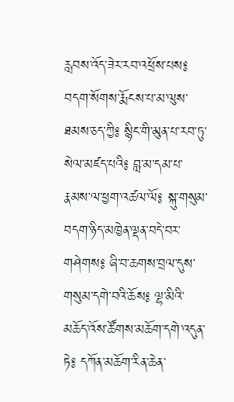རླབས་འོད་ཟེར་རབ་འཕྲོས་པས༔ བདག་སོགས་རྨོངས་པ་མ་ལུས་ཐམས་ཅད་ཀྱི༔ སྙིང་གི་མུན་པ་རབ་ཏུ་སེལ་མཛད་པའི༔ བླ་མ་དམ་པ་རྣམས་ལ་ཕྱག་འཚལ་ལོ༔ སྐུ་གསུམ་བདག་ཉིད་མཁྱེན་ལྡན་བདེ་བར་གཤེགས༔ ཞི་བ་ཆགས་བྲལ་དུས་གསུམ་དགེ་བའི་ཆོས༔ ལྷ་མིའི་མཆོད་འོས་ཚོགས་མཆོག་དགེ་འདུན་ཏེ༔ དཀོན་མཆོག་རིན་ཆེན་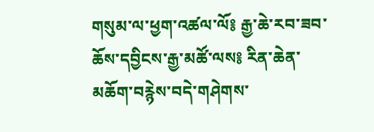གསུམ་ལ་ཕྱག་འཚལ་ལོ༔ རྒྱ་ཆེ་རབ་ཟབ་ཆོས་དབྱིངས་རྒྱ་མཚོ་ལས༔ རིན་ཆེན་མཆོག་བརྙེས་བདེ་གཤེགས་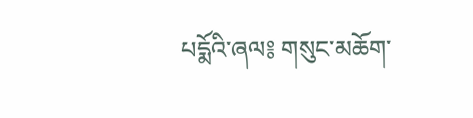པདྨོའི་ཞལ༔ གསུང་མཆོག་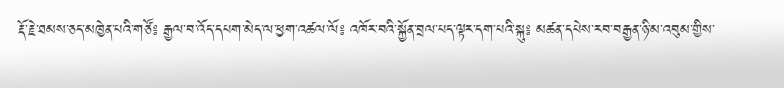རྡོ་རྗེ་ཐམས་ཅད་མཁྱེན་པའི་གཙོ༔ རྒྱལ་བ་འོད་དཔག་མེད་ལ་ཕྱག་འཚལ་ལོ༔ འཁོར་བའི་སྐྱོན་བྲལ་པད་ལྟར་དག་པའི་སྐུ༔ མཚན་དཔེས་རབ་བརྒྱན་ཉི་མ་འབུམ་གྱིས་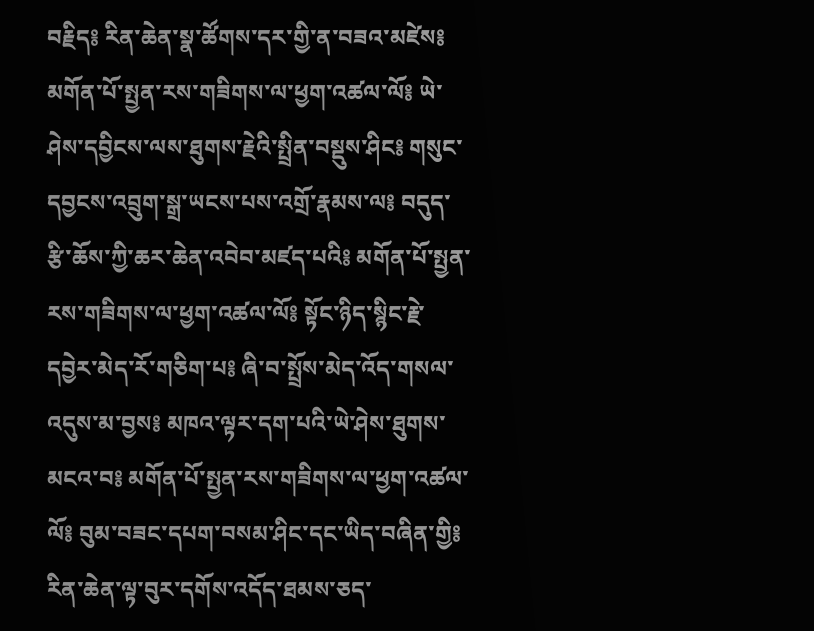བརྗིད༔ རིན་ཆེན་སྣ་ཚོགས་དར་གྱི་ན་བཟའ་མཛེས༔ མགོན་པོ་སྤྱན་རས་གཟིགས་ལ་ཕྱག་འཚལ་ལོ༔ ཡེ་ཤེས་དབྱིངས་ལས་ཐུགས་རྗེའི་སྤྲིན་བསྡུས་ཤིང༔ གསུང་དབྱངས་འབྲུག་སྒྲ་ཡངས་པས་འགྲོ་རྣམས་ལ༔ བདུད་རྩི་ཆོས་ཀྱི་ཆར་ཆེན་འབེབ་མཛད་པའི༔ མགོན་པོ་སྤྱན་རས་གཟིགས་ལ་ཕྱག་འཚལ་ལོ༔ སྟོང་ཉིད་སྙིང་རྗེ་དབྱེར་མེད་རོ་གཅིག་པ༔ ཞི་བ་སྤྲོས་མེད་འོད་གསལ་འདུས་མ་བྱས༔ མཁའ་ལྟར་དག་པའི་ཡེ་ཤེས་ཐུགས་མངའ་བ༔ མགོན་པོ་སྤྱན་རས་གཟིགས་ལ་ཕྱག་འཚལ་ལོ༔ བུམ་བཟང་དཔག་བསམ་ཤིང་དང་ཡིད་བཞིན་གྱི༔ རིན་ཆེན་ལྟ་བུར་དགོས་འདོད་ཐམས་ཅད་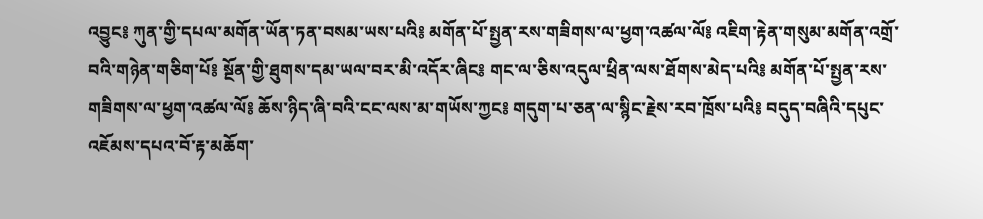འབྱུང༔ ཀུན་གྱི་དཔལ་མགོན་ཡོན་ཏན་བསམ་ཡས་པའི༔ མགོན་པོ་སྤྱན་རས་གཟིགས་ལ་ཕྱག་འཚལ་ལོ༔ འཇིག་རྟེན་གསུམ་མགོན་འགྲོ་བའི་གཉེན་གཅིག་པོ༔ སྔོན་གྱི་ཐུགས་དམ་ཡལ་བར་མི་འདོར་ཞིང༔ གང་ལ་ཅིས་འདུལ་ཕྲིན་ལས་ཐོགས་མེད་པའི༔ མགོན་པོ་སྤྱན་རས་གཟིགས་ལ་ཕྱག་འཚལ་ལོ༔ ཆོས་ཉིད་ཞི་བའི་ངང་ལས་མ་གཡོས་ཀྱང༔ གདུག་པ་ཅན་ལ་སྙིང་རྗེས་རབ་ཁྲོས་པའི༔ བདུད་བཞིའི་དཔུང་འཇོམས་དཔའ་བོ་རྟ་མཆོག་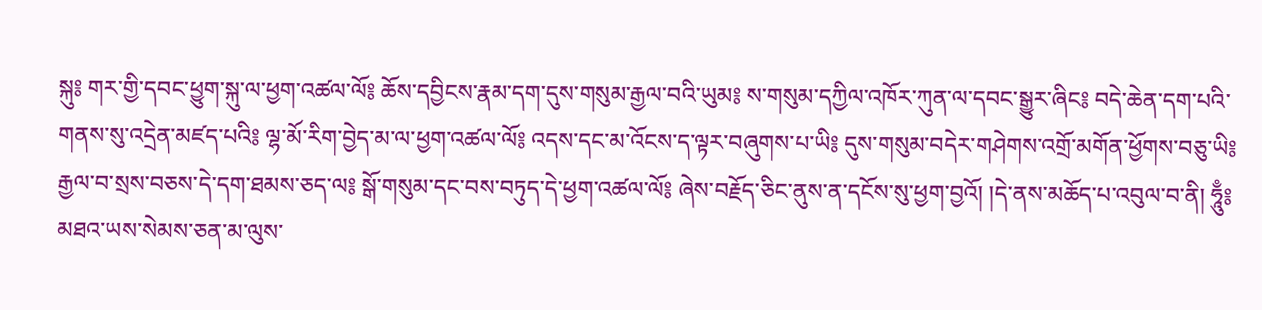སྐུ༔ གར་གྱི་དབང་ཕྱུག་སྐུ་ལ་ཕྱག་འཚལ་ལོ༔ ཆོས་དབྱིངས་རྣམ་དག་དུས་གསུམ་རྒྱལ་བའི་ཡུམ༔ ས་གསུམ་དཀྱིལ་འཁོར་ཀུན་ལ་དབང་སྒྱུར་ཞིང༔ བདེ་ཆེན་དག་པའི་གནས་སུ་འདྲེན་མཛད་པའི༔ ལྷ་མོ་རིག་བྱེད་མ་ལ་ཕྱག་འཚལ་ལོ༔ འདས་དང་མ་འོངས་ད་ལྟར་བཞུགས་པ་ཡི༔ དུས་གསུམ་བདེར་གཤེགས་འགྲོ་མགོན་ཕྱོགས་བཅུ་ཡི༔ རྒྱལ་བ་སྲས་བཅས་དེ་དག་ཐམས་ཅད་ལ༔ སྒོ་གསུམ་དང་བས་བཏུད་དེ་ཕྱག་འཚལ་ལོ༔ ཞེས་བརྗོད་ཅིང་ནུས་ན་དངོས་སུ་ཕྱག་བྱའོ། །དེ་ནས་མཆོད་པ་འབུལ་བ་ནི། ཧཱུྃ༔ མཐའ་ཡས་སེམས་ཅན་མ་ལུས་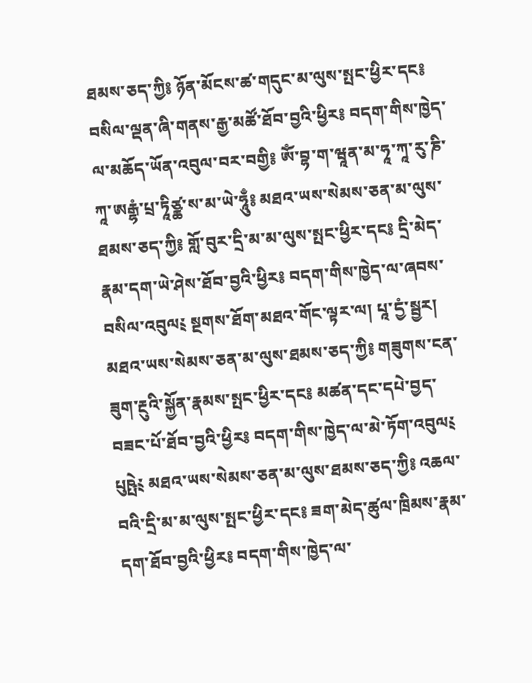ཐམས་ཅད་ཀྱི༔ ཉོན་མོངས་ཚ་གདུང་མ་ལུས་སྤང་ཕྱིར་དང༔ བསིལ་ལྡན་ཞི་གནས་རྒྱ་མཚོ་ཐོབ་བྱའི་ཕྱིར༔ བདག་གིས་ཁྱེད་ལ་མཆོད་ཡོན་འབུལ་བར་བགྱི༔ ཨོཾ་བྷ་ག་ཝཱན་མ་ཧཱ་ཀཱ་རུ་ཎི་ཀཱ་ཨརྒྷཾ་པྲ་ཏཱིཙྪ་ས་མ་ཡེ་ཧཱུྃ༔ མཐའ་ཡས་སེམས་ཅན་མ་ལུས་ཐམས་ཅད་ཀྱི༔ གློ་བུར་དྲི་མ་མ་ལུས་སྤང་ཕྱིར་དང༔ དྲི་མེད་རྣམ་དག་ཡེ་ཤེས་ཐོབ་བྱའི་ཕྱིར༔ བདག་གིས་ཁྱེད་ལ་ཞབས་བསིལ་འབུལ༴ སྔགས་ཐོག་མཐའ་གོང་ལྟར་ལ། པཱ་དྱཾ་སྦྱར། མཐའ་ཡས་སེམས་ཅན་མ་ལུས་ཐམས་ཅད་ཀྱི༔ གཟུགས་ངན་ཟུག་རྔུའི་སྐྱོན་རྣམས་སྤང་ཕྱིར་དང༔ མཚན་དང་དཔེ་བྱད་བཟང་པོ་ཐོབ་བྱའི་ཕྱིར༔ བདག་གིས་ཁྱེད་ལ་མེ་ཏོག་འབུལ༴ པུཥྤེ༴ མཐའ་ཡས་སེམས་ཅན་མ་ལུས་ཐམས་ཅད་ཀྱི༔ འཆལ་བའི་དྲི་མ་མ་ལུས་སྤང་ཕྱིར་དང༔ ཟག་མེད་ཚུལ་ཁྲིམས་རྣམ་དག་ཐོབ་བྱའི་ཕྱིར༔ བདག་གིས་ཁྱེད་ལ་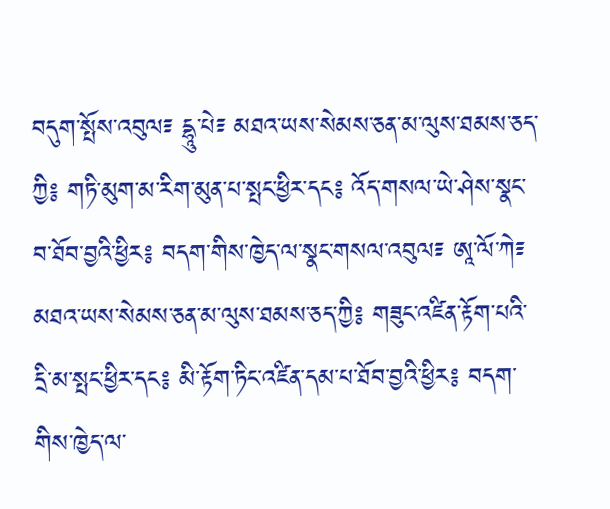བདུག་སྤོས་འབུལ༴ དྷཱུ་པེ༴ མཐའ་ཡས་སེམས་ཅན་མ་ལུས་ཐམས་ཅད་ཀྱི༔ གཏི་མུག་མ་རིག་མུན་པ་སྤང་ཕྱིར་དང༔ འོད་གསལ་ཡེ་ཤེས་སྣང་བ་ཐོབ་བྱའི་ཕྱིར༔ བདག་གིས་ཁྱེད་ལ་སྣང་གསལ་འབུལ༴ ཨཱ་ལོ་ཀེ༴ མཐའ་ཡས་སེམས་ཅན་མ་ལུས་ཐམས་ཅད་ཀྱི༔ གཟུང་འཛིན་རྟོག་པའི་དྲི་མ་སྤང་ཕྱིར་དང༔ མི་རྟོག་ཏིང་འཛིན་དམ་པ་ཐོབ་བྱའི་ཕྱིར༔ བདག་གིས་ཁྱེད་ལ་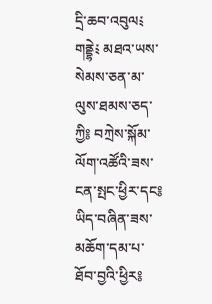དྲི་ཆབ་འབུལ༴ གནྡྷེ༴ མཐའ་ཡས་སེམས་ཅན་མ་ལུས་ཐམས་ཅད་ཀྱི༔ བཀྲེས་སྐོམ་ལོག་འཚོའི་ཟས་ངན་སྤང་ཕྱིར་དང༔ ཡིད་བཞིན་ཟས་མཆོག་དམ་པ་ཐོབ་བྱའི་ཕྱིར༔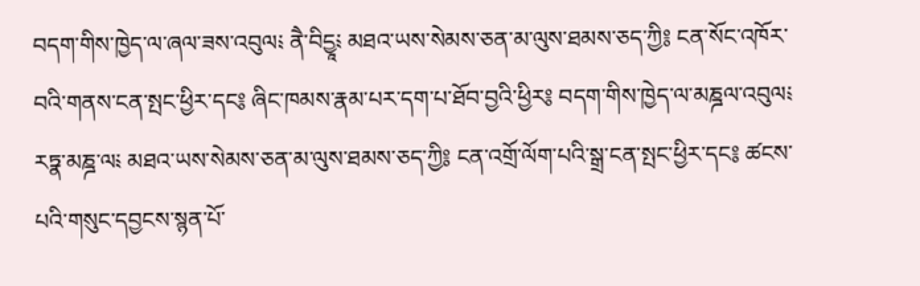བདག་གིས་ཁྱེད་ལ་ཞལ་ཟས་འབུལ༴ ནཻ་བིདྱཱ༴ མཐའ་ཡས་སེམས་ཅན་མ་ལུས་ཐམས་ཅད་ཀྱི༔ ངན་སོང་འཁོར་བའི་གནས་ངན་སྤང་ཕྱིར་དང༔ ཞིང་ཁམས་རྣམ་པར་དག་པ་ཐོབ་བྱའི་ཕྱིར༔ བདག་གིས་ཁྱེད་ལ་མཎྜལ་འབུལ༴ རཏྣ་མཎྜ་ལ༴ མཐའ་ཡས་སེམས་ཅན་མ་ལུས་ཐམས་ཅད་ཀྱི༔ ངན་འགྲོ་ལོག་པའི་སྒྲ་ངན་སྤང་ཕྱིར་དང༔ ཚངས་པའི་གསུང་དབྱངས་སྙན་པོ་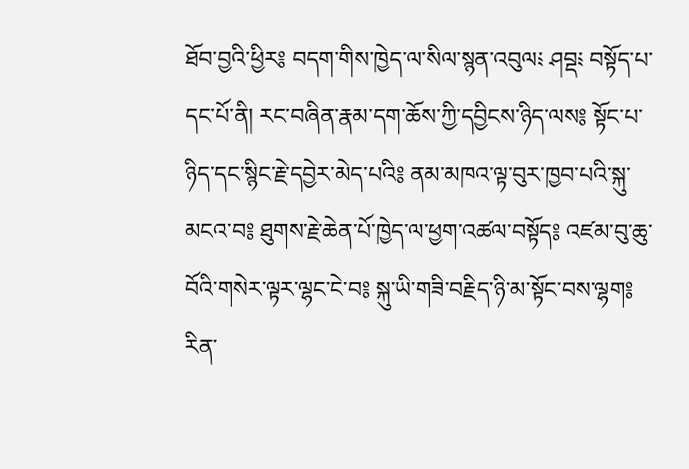ཐོབ་བྱའི་ཕྱིར༔ བདག་གིས་ཁྱེད་ལ་སིལ་སྙན་འབུལ༴ ཤབྡ༴ བསྟོད་པ་དང་པོ་ནི། རང་བཞིན་རྣམ་དག་ཆོས་ཀྱི་དབྱིངས་ཉིད་ལས༔ སྟོང་པ་ཉིད་དང་སྙིང་རྗེ་དབྱེར་མེད་པའི༔ ནམ་མཁའ་ལྟ་བུར་ཁྱབ་པའི་སྐུ་མངའ་བ༔ ཐུགས་རྗེ་ཆེན་པོ་ཁྱེད་ལ་ཕྱག་འཚལ་བསྟོད༔ འཛམ་བུ་ཆུ་བོའི་གསེར་ལྟར་ལྷང་ངེ་བ༔ སྐུ་ཡི་གཟི་བརྗིད་ཉི་མ་སྟོང་བས་ལྷག༔ རིན་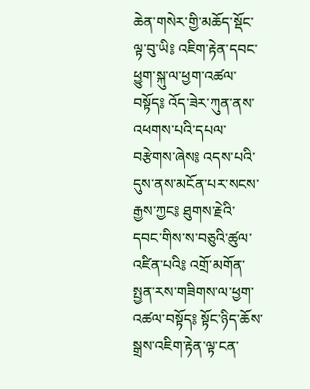ཆེན་གསེར་གྱི་མཆོད་སྡོང་ལྟ་བུ་ཡི༔ འཇིག་རྟེན་དབང་ཕྱུག་སྐུ་ལ་ཕྱག་འཚལ་བསྟོད༔ འོད་ཟེར་ཀུན་ནས་འཕགས་པའི་དཔལ་བརྩེགས་ཞེས༔ འདས་པའི་དུས་ནས་མངོན་པར་སངས་རྒྱས་ཀྱང༔ ཐུགས་རྗེའི་དབང་གིས་ས་བཅུའི་ཚུལ་འཛིན་པའི༔ འགྲོ་མགོན་སྤྱན་རས་གཟིགས་ལ་ཕྱག་འཚལ་བསྟོད༔ སྟོང་ཉིད་ཆོས་སྒྲས་འཇིག་རྟེན་ལྟ་ངན་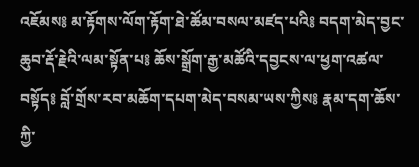འཇོམས༔ མ་རྟོགས་ལོག་རྟོག་ཐེ་ཚོམ་བསལ་མཛད་པའི༔ བདག་མེད་བྱང་ཆུབ་རྡོ་རྗེའི་ལམ་སྟོན་པ༔ ཆོས་སྒྲོག་རྒྱ་མཚོའི་དབྱངས་ལ་ཕྱག་འཚལ་བསྟོད༔ བློ་གྲོས་རབ་མཆོག་དཔག་མེད་བསམ་ཡས་ཀྱིས༔ རྣམ་དག་ཆོས་ཀྱི་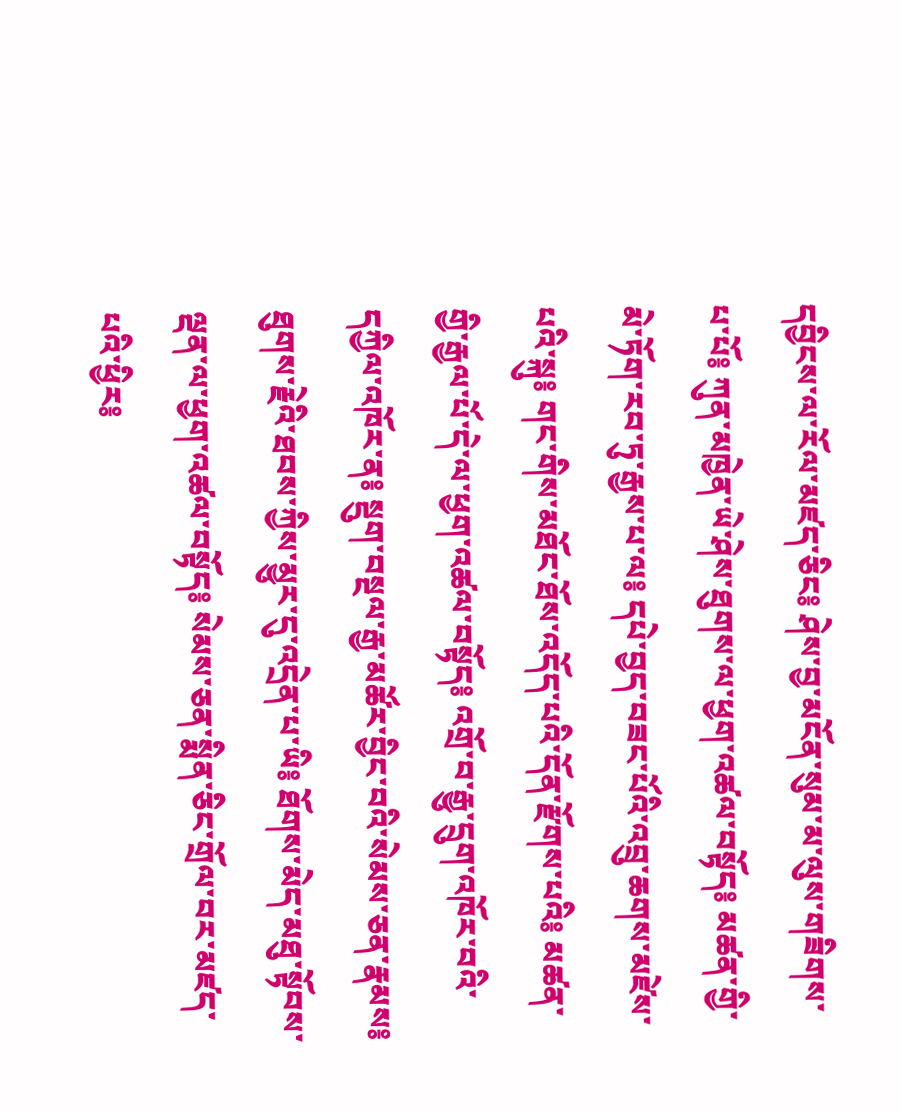དབྱིངས་ལ་རོལ་མཛད་ཅིང༔ ཤེས་བྱ་མངོན་སུམ་མ་ལུས་གཟིགས་པ་པོ༔ ཀུན་མཁྱེན་ཡེ་ཤེས་ཐུགས་ལ་ཕྱག་འཚལ་བསྟོད༔ མཚན་གྱི་མེ་ཏོག་རབ་ཏུ་རྒྱས་པ་ལ༔ དཔེ་བྱད་བཟང་པོའི་འབྲུ་ཆགས་མཛེས་པའི་སྐུ༔ གང་གིས་མཐོང་ཐོས་འདོད་པའི་དོན་རྫོགས་པའི༔ མཚན་གྱི་རྒྱལ་པོ་དེ་ལ་ཕྱག་འཚལ་བསྟོད༔ འགྲོ་བ་རྒྱུ་དྲུག་འཁོར་བའི་དཀྱིལ་འཁོར་ན༔ སྡུག་བསྔལ་རྒྱ་མཚོར་བྱིང་བའི་སེམས་ཅན་རྣམས༔ ཐུགས་རྗེའི་ཐབས་ཀྱིས་མྱུར་དུ་འདྲེན་པ་ཡི༔ ཐོགས་མེད་མཐུ་སྟོབས་ལྡན་ལ་ཕྱག་འཚལ་བསྟོད༔ སེམས་ཅན་སྨིན་ཅིང་གྲོལ་བར་མཛད་པའི་ཕྱིར༔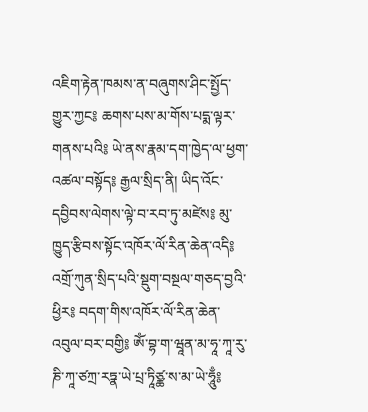འཇིག་རྟེན་ཁམས་ན་བཞུགས་ཤིང་སྤྱོད་གྱུར་ཀྱང༔ ཆགས་པས་མ་གོས་པདྨ་ལྟར་གནས་པའི༔ ཡེ་ནས་རྣམ་དག་ཁྱེད་ལ་ཕྱག་འཚལ་བསྟོད༔ རྒྱལ་སྲིད་ནི། ཡིད་འོང་དབྱིབས་ལེགས་ལྟེ་བ་རབ་ཏུ་མཛེས༔ མུ་ཁྱུད་རྩིབས་སྟོང་འཁོར་ལོ་རིན་ཆེན་འདི༔ འགྲོ་ཀུན་སྲིད་པའི་སྡུག་བསྔལ་གཅད་བྱའི་ཕྱིར༔ བདག་གིས་འཁོར་ལོ་རིན་ཆེན་འབུལ་བར་བགྱི༔ ཨོཾ་བྷ་ག་ཝཱན་མ་ཧཱ་ཀཱ་རུ་ཎི་ཀཱ་ཙཀྲ་རཏྣ་ཡེ་པྲ་ཏཱིཙྪ་ས་མ་ཡེ་ཧཱུྃ༔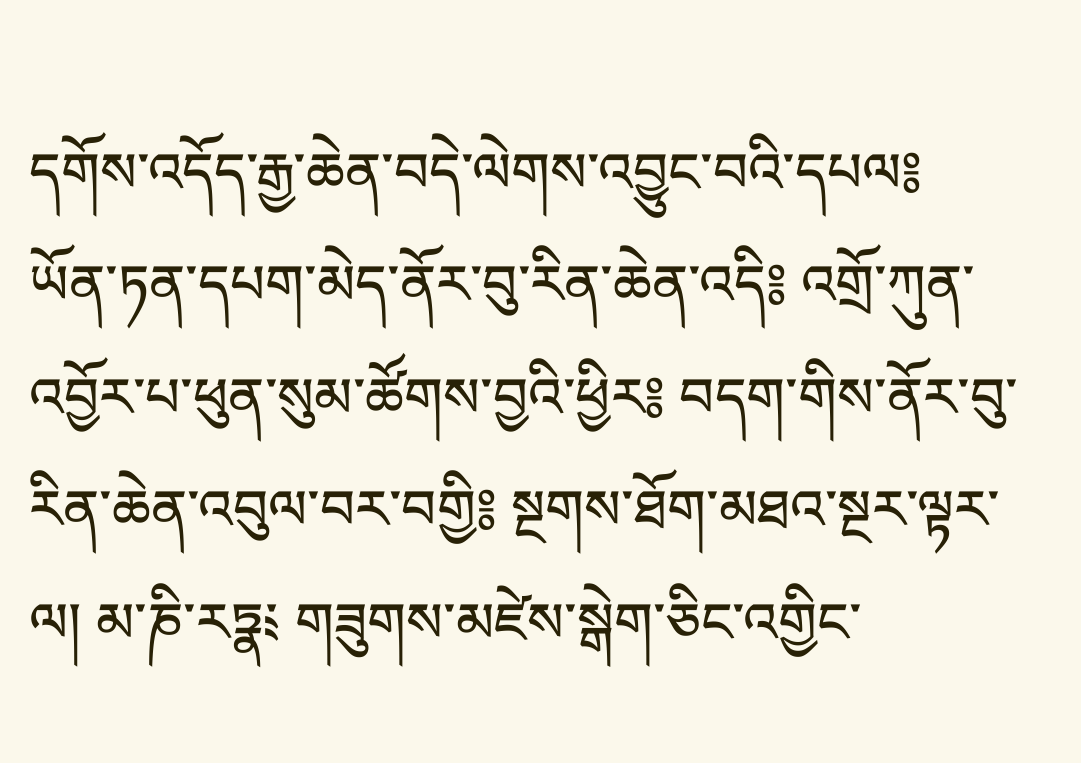དགོས་འདོད་རྒྱ་ཆེན་བདེ་ལེགས་འབྱུང་བའི་དཔལ༔ ཡོན་ཏན་དཔག་མེད་ནོར་བུ་རིན་ཆེན་འདི༔ འགྲོ་ཀུན་འབྱོར་པ་ཕུན་སུམ་ཚོགས་བྱའི་ཕྱིར༔ བདག་གིས་ནོར་བུ་རིན་ཆེན་འབུལ་བར་བགྱི༔ སྔགས་ཐོག་མཐའ་སྔར་ལྟར་ལ། མ་ཎི་རཏྣ༴ གཟུགས་མཛེས་སྒེག་ཅིང་འགྱིང་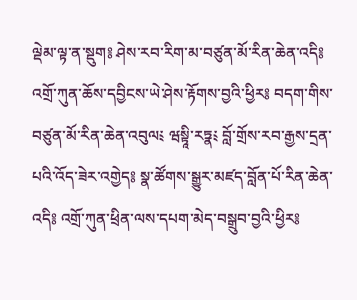ལྡེམ་ལྟ་ན་སྡུག༔ ཤེས་རབ་རིག་མ་བཙུན་མོ་རིན་ཆེན་འདི༔ འགྲོ་ཀུན་ཆོས་དབྱིངས་ཡེ་ཤེས་རྟོགས་བྱའི་ཕྱིར༔ བདག་གིས་བཙུན་མོ་རིན་ཆེན་འབུལ༴ ཝསྟཱི་རཏྣ༴ བློ་གྲོས་རབ་རྒྱས་དྲན་པའི་འོད་ཟེར་འགྱེད༔ སྣ་ཚོགས་སྒྱུར་མཛད་བློན་པོ་རིན་ཆེན་འདི༔ འགྲོ་ཀུན་ཕྲིན་ལས་དཔག་མེད་བསྒྲུབ་བྱའི་ཕྱིར༔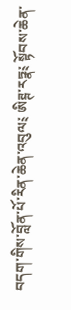བདག་གིས་བློན་པོ་རིན་ཆེན་འབུལ༴ ཨིཊྚ་རཏྣ༴ སྟོབས་ཆེན་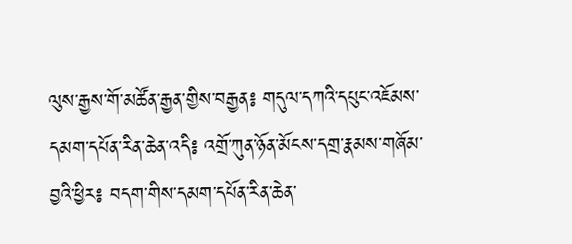ལུས་རྒྱས་གོ་མཚོན་རྒྱན་གྱིས་བརྒྱན༔ གདུལ་དཀའི་དཔུང་འཇོམས་དམག་དཔོན་རིན་ཆེན་འདི༔ འགྲོ་ཀུན་ཉོན་མོངས་དགྲ་རྣམས་གཞོམ་བྱའི་ཕྱིར༔ བདག་གིས་དམག་དཔོན་རིན་ཆེན་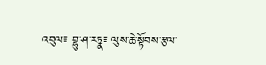འབུལ༴ བྷུ་ཤ་རཏྣ༴ ལུས་ཆེ་སྟོབས་རྩལ་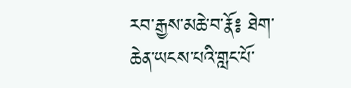རབ་རྒྱས་མཆེ་བ་རྣོ༔ ཐེག་ཆེན་ཡངས་པའི་གླང་པོ་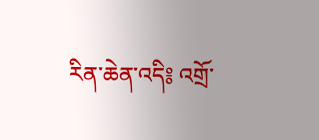རིན་ཆེན་འདི༔ འགྲོ་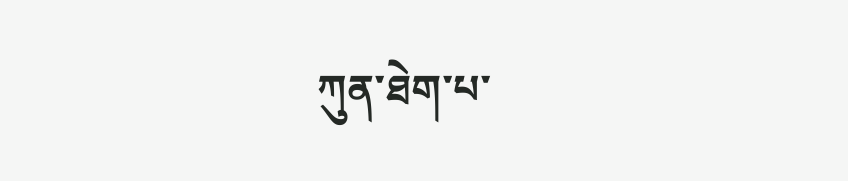ཀུན་ཐེག་པ་